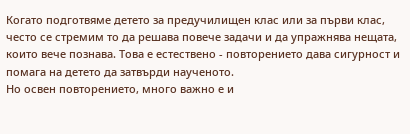Когато подготвяме детето за предучилищен клас или за първи клас, често се стремим то да решава повече задачи и да упражнява нещата, които вече познава. Това е естествено - повторението дава сигурност и помага на детето да затвърди наученото.
Но освен повторението, много важно е и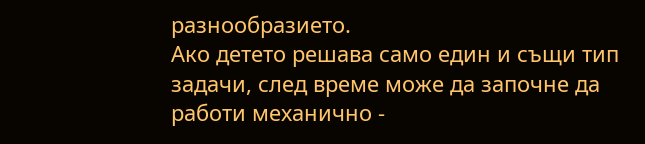разнообразието.
Ако детето решава само един и същи тип задачи, след време може да започне да работи механично -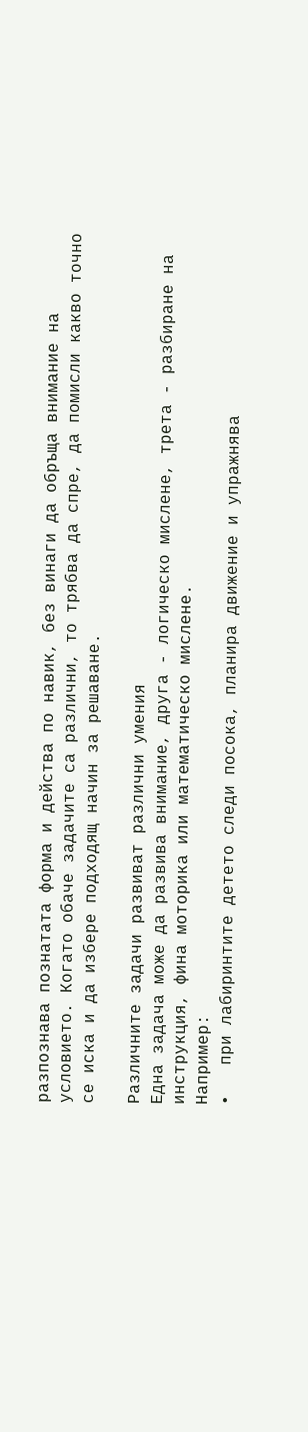разпознава познатата форма и действа по навик, без винаги да обръща внимание на условието. Когато обаче задачите са различни, то трябва да спре, да помисли какво точно се иска и да избере подходящ начин за решаване.

Различните задачи развиват различни умения
Една задача може да развива внимание, друга - логическо мислене, трета - разбиране на инструкция, фина моторика или математическо мислене.
Например:
•   при лабиринтите детето следи посока, планира движение и упражнява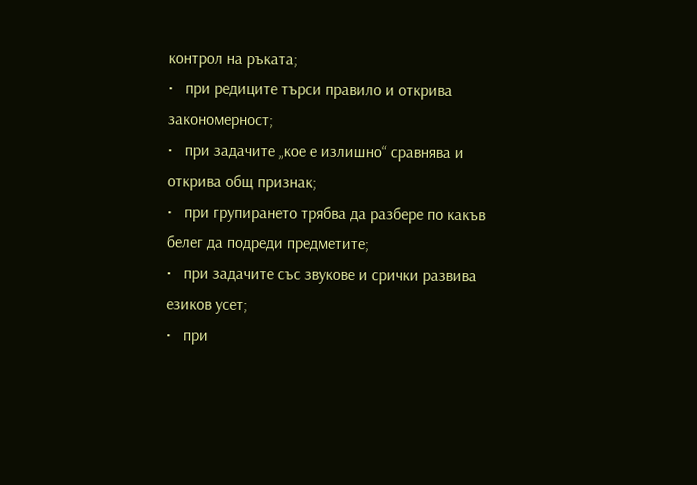контрол на ръката;
•   при редиците търси правило и открива закономерност;
•   при задачите „кое е излишно“ сравнява и открива общ признак;
•   при групирането трябва да разбере по какъв белег да подреди предметите;
•   при задачите със звукове и срички развива езиков усет;
•   при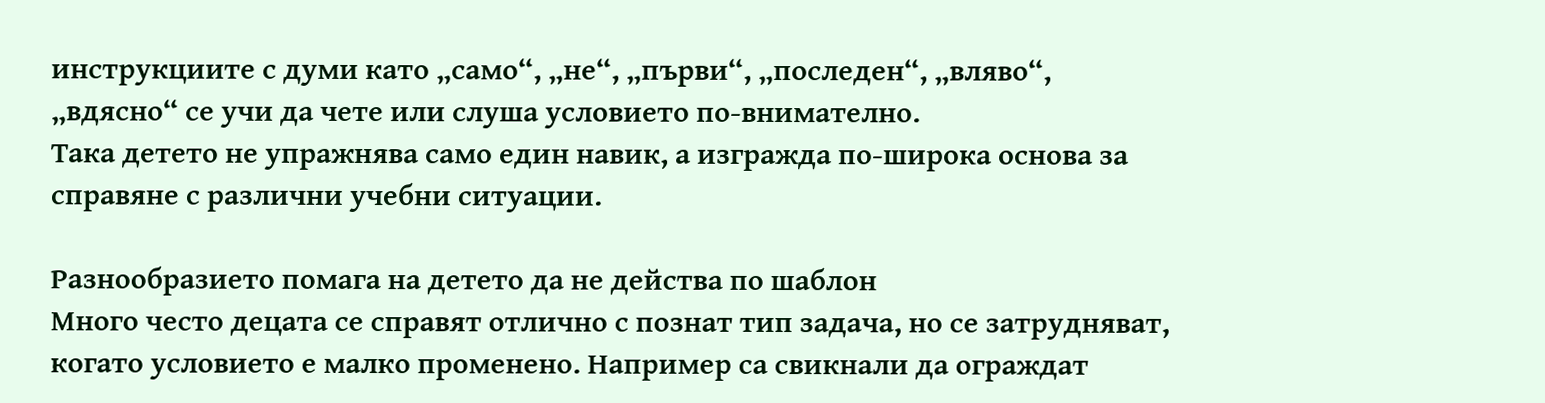инструкциите с думи като „само“, „не“, „първи“, „последен“, „вляво“, „вдясно“ се учи да чете или слуша условието по-внимателно.
Така детето не упражнява само един навик, а изгражда по-широка основа за справяне с различни учебни ситуации.

Разнообразието помага на детето да не действа по шаблон
Много често децата се справят отлично с познат тип задача, но се затрудняват, когато условието е малко променено. Например са свикнали да ограждат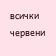всички червени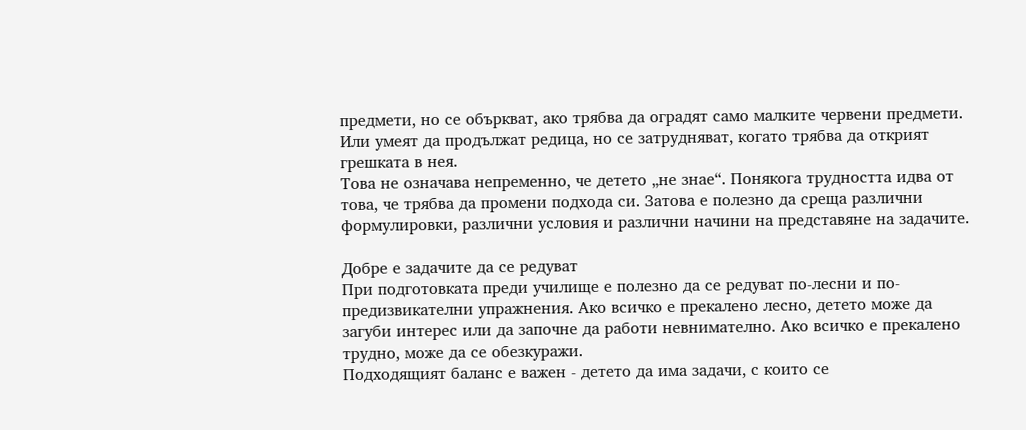предмети, но се объркват, ако трябва да оградят само малките червени предмети. Или умеят да продължат редица, но се затрудняват, когато трябва да открият грешката в нея.
Това не означава непременно, че детето „не знае“. Понякога трудността идва от това, че трябва да промени подхода си. Затова е полезно да среща различни формулировки, различни условия и различни начини на представяне на задачите.

Добре е задачите да се редуват
При подготовката преди училище е полезно да се редуват по-лесни и по-предизвикателни упражнения. Ако всичко е прекалено лесно, детето може да загуби интерес или да започне да работи невнимателно. Ако всичко е прекалено трудно, може да се обезкуражи.
Подходящият баланс е важен - детето да има задачи, с които се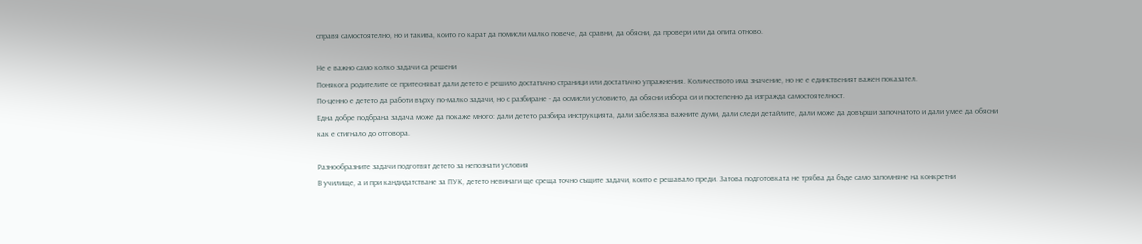справя самостоятелно, но и такива, които го карат да помисли малко повече, да сравни, да обясни, да провери или да опита отново.

Не е важно само колко задачи са решени
Понякога родителите се притесняват дали детето е решило достатъчно страници или достатъчно упражнения. Количеството има значение, но не е единственият важен показател.
По-ценно е детето да работи върху по-малко задачи, но с разбиране - да осмисли условието, да обясни избора си и постепенно да изгражда самостоятелност.
Една добре подбрана задача може да покаже много: дали детето разбира инструкцията, дали забелязва важните думи, дали следи детайлите, дали може да довърши започнатото и дали умее да обясни как е стигнало до отговора.

Разнообразните задачи подготвят детето за непознати условия
В училище, а и при кандидатстване за ПУК, детето невинаги ще среща точно същите задачи, които е решавало преди. Затова подготовката не трябва да бъде само запомняне на конкретни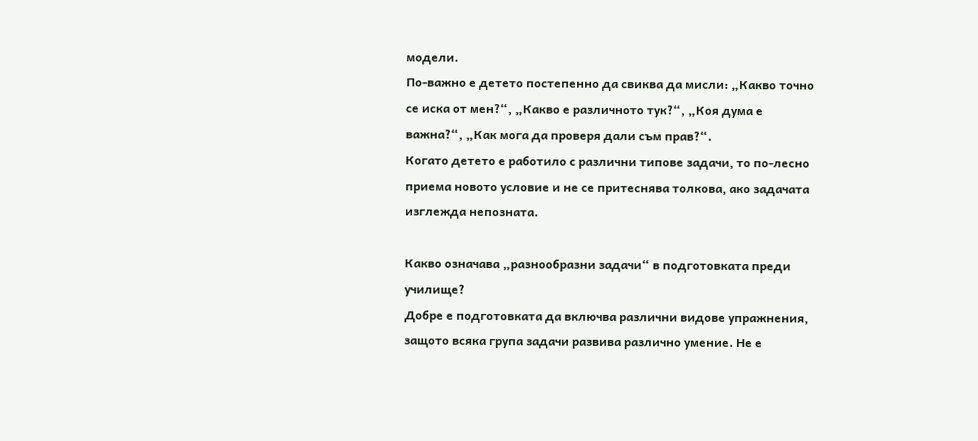модели.
По-важно е детето постепенно да свиква да мисли: „Какво точно се иска от мен?“, „Какво е различното тук?“, „Коя дума е важна?“, „Как мога да проверя дали съм прав?“.
Когато детето е работило с различни типове задачи, то по-лесно приема новото условие и не се притеснява толкова, ако задачата изглежда непозната.

Какво означава „разнообразни задачи“ в подготовката преди училище?
Добре е подготовката да включва различни видове упражнения, защото всяка група задачи развива различно умение. Не е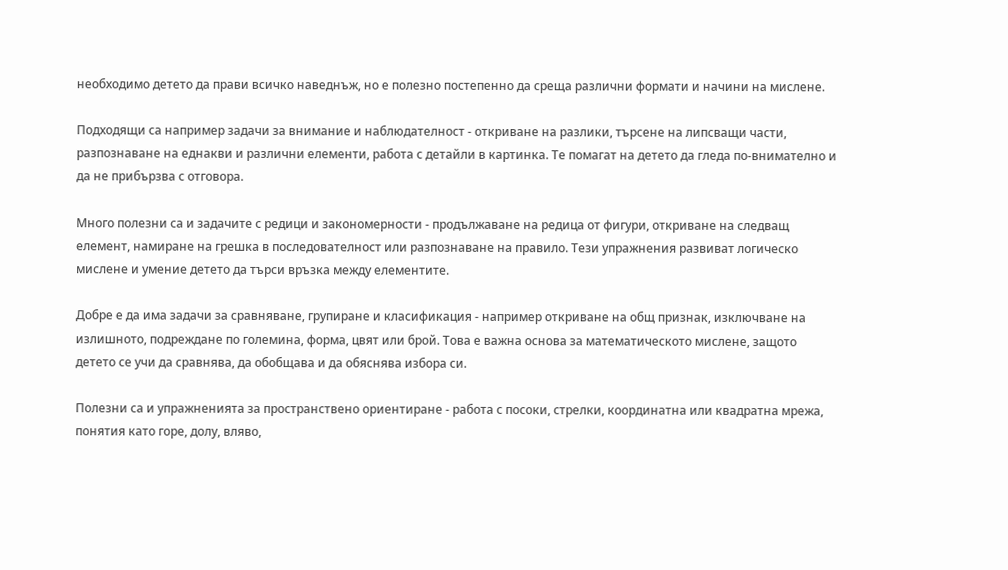необходимо детето да прави всичко наведнъж, но е полезно постепенно да среща различни формати и начини на мислене.

Подходящи са например задачи за внимание и наблюдателност - откриване на разлики, търсене на липсващи части, разпознаване на еднакви и различни елементи, работа с детайли в картинка. Те помагат на детето да гледа по-внимателно и да не прибързва с отговора.

Много полезни са и задачите с редици и закономерности - продължаване на редица от фигури, откриване на следващ елемент, намиране на грешка в последователност или разпознаване на правило. Тези упражнения развиват логическо мислене и умение детето да търси връзка между елементите.

Добре е да има задачи за сравняване, групиране и класификация - например откриване на общ признак, изключване на излишното, подреждане по големина, форма, цвят или брой. Това е важна основа за математическото мислене, защото детето се учи да сравнява, да обобщава и да обяснява избора си.

Полезни са и упражненията за пространствено ориентиране - работа с посоки, стрелки, координатна или квадратна мрежа, понятия като горе, долу, вляво,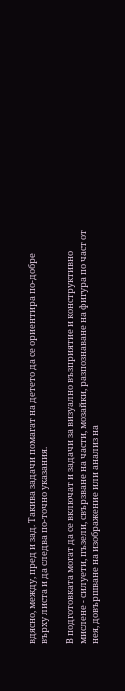вдясно, между, пред и зад. Такива задачи помагат на детето да се ориентира по-добре върху листа и да следва по-точно указания.

В подготовката могат да се включат и задачи за визуално възприятие и конструктивно мислене - силуети, пъзели, свързване на части, мозайки, разпознаване на фигура по част от нея, довършване на изображение или анализ на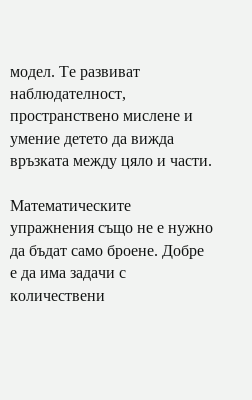модел. Те развиват наблюдателност, пространствено мислене и умение детето да вижда връзката между цяло и части.

Математическите упражнения също не е нужно да бъдат само броене. Добре е да има задачи с количествени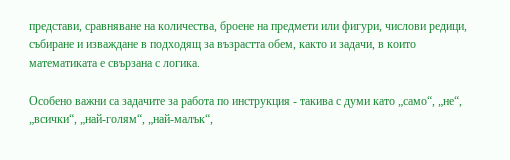представи, сравняване на количества, броене на предмети или фигури, числови редици, събиране и изваждане в подходящ за възрастта обем, както и задачи, в които математиката е свързана с логика.

Особено важни са задачите за работа по инструкция - такива с думи като „само“, „не“, „всички“, „най-голям“, „най-малък“,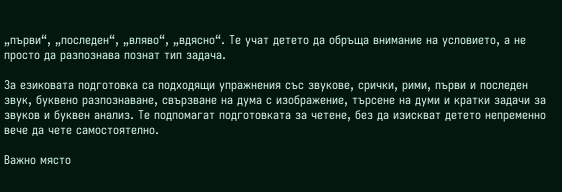„първи“, „последен“, „вляво“, „вдясно“. Те учат детето да обръща внимание на условието, а не просто да разпознава познат тип задача.

За езиковата подготовка са подходящи упражнения със звукове, срички, рими, първи и последен звук, буквено разпознаване, свързване на дума с изображение, търсене на думи и кратки задачи за звуков и буквен анализ. Те подпомагат подготовката за четене, без да изискват детето непременно вече да чете самостоятелно.

Важно място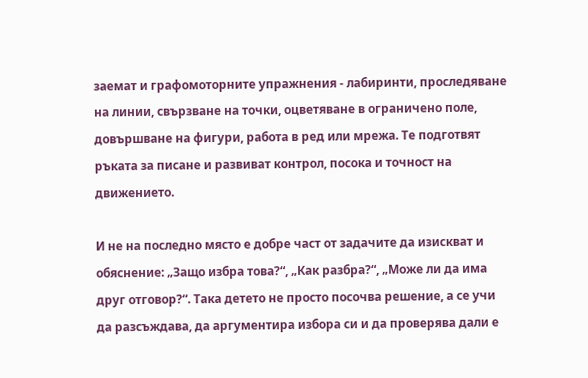заемат и графомоторните упражнения - лабиринти, проследяване на линии, свързване на точки, оцветяване в ограничено поле, довършване на фигури, работа в ред или мрежа. Те подготвят ръката за писане и развиват контрол, посока и точност на движението.

И не на последно място е добре част от задачите да изискват и обяснение: „Защо избра това?“, „Как разбра?“, „Може ли да има друг отговор?“. Така детето не просто посочва решение, а се учи да разсъждава, да аргументира избора си и да проверява дали е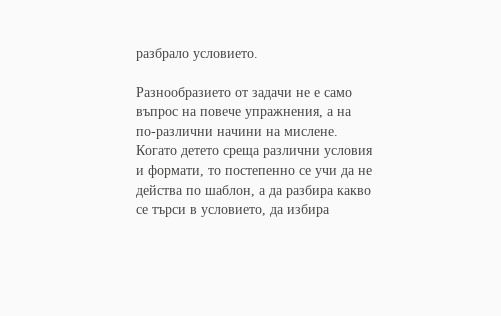разбрало условието.

Разнообразието от задачи не е само въпрос на повече упражнения, а на по-различни начини на мислене. Когато детето среща различни условия и формати, то постепенно се учи да не действа по шаблон, а да разбира какво се търси в условието, да избира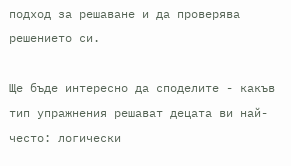подход за решаване и да проверява решението си.

Ще бъде интересно да споделите - какъв тип упражнения решават децата ви най-често: логически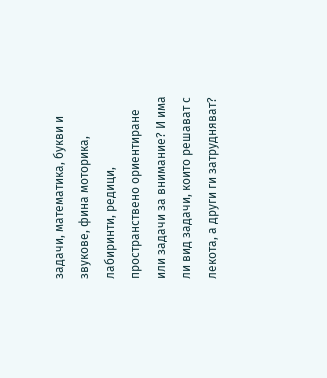задачи, математика, букви и звукове, фина моторика, лабиринти, редици, пространствено ориентиране или задачи за внимание? И има ли вид задачи, които решават с лекота, а други ги затрудняват?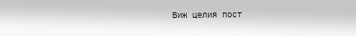Виж целия пост